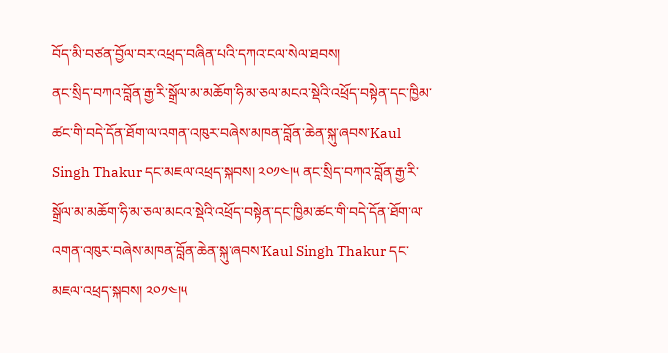བོད་མི་བཙན་བྱོལ་བར་འཕྲད་བཞིན་པའི་དཀའ་ངལ་སེལ་ཐབས།
ནང་སྲིད་བཀའ་བློན་རྒྱ་རི་སྒྲོལ་མ་མཆོག་ཧི་མ་ཅལ་མངའ་སྡེའི་འཕྲོད་བསྟེན་དང་ཁྱིམ་ཚང་གི་བདེ་དོན་ཐོག་ལ་འགན་འཁུར་བཞེས་མཁན་བློན་ཆེན་སྐུ་ཞབས་Kaul Singh Thakur དང་མཇལ་འཕྲད་སྐབས། ༢༠༡༤།༥ ནང་སྲིད་བཀའ་བློན་རྒྱ་རི་སྒྲོལ་མ་མཆོག་ཧི་མ་ཅལ་མངའ་སྡེའི་འཕྲོད་བསྟེན་དང་ཁྱིམ་ཚང་གི་བདེ་དོན་ཐོག་ལ་འགན་འཁུར་བཞེས་མཁན་བློན་ཆེན་སྐུ་ཞབས་Kaul Singh Thakur དང་མཇལ་འཕྲད་སྐབས། ༢༠༡༤།༥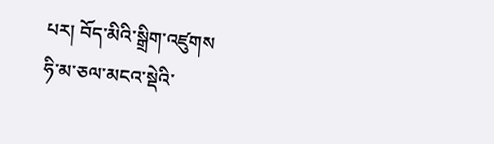པར། བོད་མིའི་སྒྲིག་འཛུགས
ཧི་མ་ཅལ་མངའ་སྡེའི་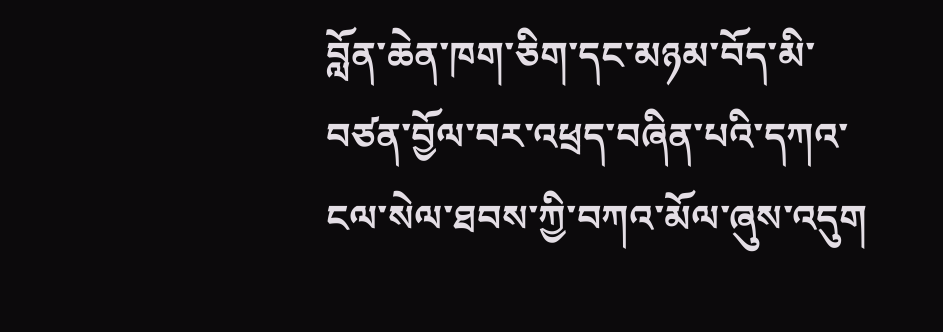བློན་ཆེན་ཁག་ཅིག་དང་མཉམ་བོད་མི་བཙན་བྱོལ་བར་འཕྲད་བཞིན་པའི་དཀའ་ངལ་སེལ་ཐབས་ཀྱི་བཀའ་མོལ་ཞུས་འདུག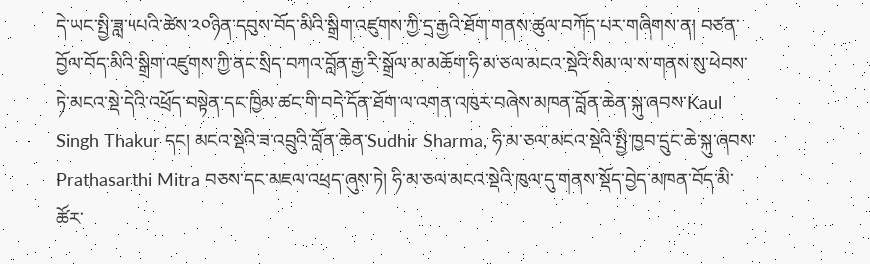དེ་ཡང་སྤྱི་ཟླ་༥པའི་ཚེས་༢༠ཉིན་དབུས་བོད་མིའི་སྒྲིག་འཛུགས་ཀྱི་དྲ་རྒྱའི་ཐོག་གནས་ཚུལ་བཀོད་པར་གཞིགས་ན། བཙན་བྱོལ་བོད་མིའི་སྒྲིག་འཛུགས་ཀྱི་ནང་སྲིད་བཀའ་བློན་རྒྱ་རི་སྒྲོལ་མ་མཆོག་ཧི་མ་ཅལ་མངའ་སྡེའི་སིམ་ལ་ས་གནས་སུ་ཕེབས་ཏེ་མངའ་སྡེ་དེའི་འཕྲོད་བསྟེན་དང་ཁྱིམ་ཚང་གི་བདེ་དོན་ཐོག་ལ་འགན་འཁུར་བཞེས་མཁན་བློན་ཆེན་སྐུ་ཞབས་Kaul Singh Thakur དང། མངའ་སྡེའི་ཟ་འབྲུའི་བློན་ཆེན་Sudhir Sharma, ཧི་མ་ཅལ་མངའ་སྡེའི་སྤྱི་ཁྱབ་དྲུང་ཆེ་སྐུ་ཞབས་Prathasarthi Mitra བཅས་དང་མཇལ་འཕྲད་ཞུས་ཏེ། ཧི་མ་ཅལ་མངའ་སྡེའི་ཁུལ་དུ་གནས་སྡོད་བྱེད་མཁན་བོད་མི་ཚོར་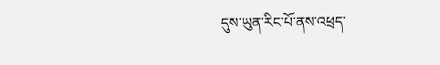དུས་ཡུན་རིང་པོ་ནས་འཕྲད་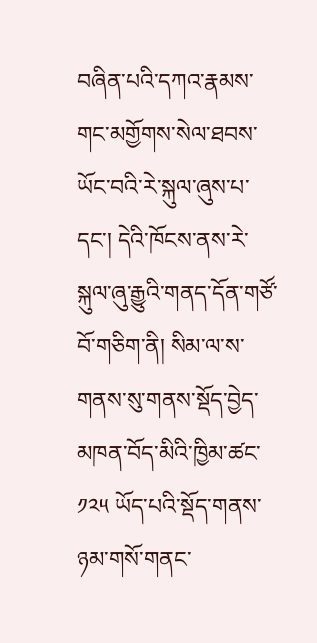བཞིན་པའི་དཀའ་རྣམས་གང་མགྱོགས་སེལ་ཐབས་ཡོང་བའི་རེ་སྐུལ་ཞུས་པ་དང་། དེའི་ཁོངས་ནས་རེ་སྐུལ་ཞུ་རྒྱུའི་གནད་དོན་གཙོ་བོ་གཅིག་ནི། སིམ་ལ་ས་གནས་སུ་གནས་སྡོད་བྱེད་མཁན་བོད་མིའི་ཁྱིམ་ཚང་༡༢༥ ཡོད་པའི་སྡོད་གནས་ཉམ་གསོ་གནང་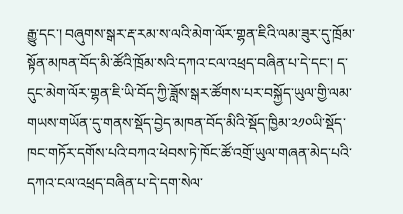རྒྱུ་དང་། བཞུགས་སྒར་རྡ་རམ་ས་ལའི་མེག་ལོར་གྷན་ཇིའི་ལམ་ཟུར་དུ་ཁྲོམ་སྟོན་མཁན་བོད་མི་ཚོའི་ཁྲོམ་སའི་དཀའ་ངལ་འཕྲད་བཞིན་པ་དེ་དང་། ད་དུང་མེག་ལོར་གྷན་ཇི་ཡི་བོད་ཀྱི་ཟློས་སྒར་ཚོགས་པར་བསྐྱོད་ཡུལ་གྱི་ལམ་གཡས་གཡོན་དུ་གནས་སྡོད་བྱེད་མཁན་བོད་མིའི་སྡོད་ཁྱིམ་༢༡༠ཡི་སྡོད་ཁང་གཏོར་དགོས་པའི་བཀའ་ཕེབས་ཏེ་ཁོང་ཚོ་འགྲོ་ཡུལ་གཞན་མེད་པའི་དཀའ་ངལ་འཕྲད་བཞིན་པ་དེ་དག་སེལ་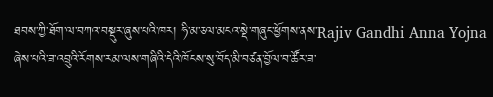ཐབས་ཀྱི་ཐོག་ལ་བཀའ་བསྡུར་ཞུས་པའི་ཁར། ཧི་མ་ཅལ་མངའ་སྡེ་གཞུང་ཕྱོགས་ནས་Rajiv Gandhi Anna Yojna ཞེས་པའི་ཟ་འབྲུའི་རོགས་རམ་ལས་གཞིའི་དེའི་ཁོངས་སུ་བོད་མི་བཙན་བྱོལ་བ་ཚོར་ཟ་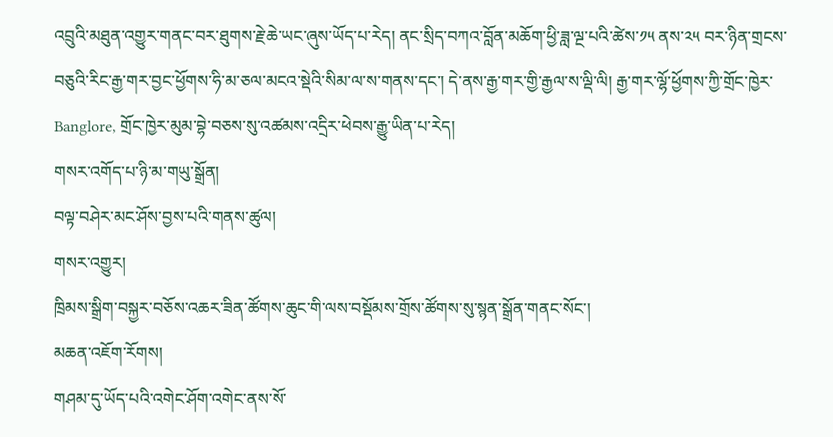འབྲུའི་མཐུན་འགྱུར་གནང་བར་ཐུགས་རྗེ་ཆེ་ཡང་ཞུས་ཡོད་པ་རེད། ནང་སྲིད་བཀའ་བློན་མཆོག་ཕྱི་ཟླ་ལྔ་པའི་ཚེས་༡༥ ནས་༢༥ བར་ཉིན་གྲངས་བཅུའི་རིང་རྒྱ་གར་བྱང་ཕྱོགས་ཧི་མ་ཅལ་མངའ་སྡེའི་སིམ་ལ་ས་གནས་དང་། དེ་ནས་རྒྱ་གར་གྱི་རྒྱལ་ས་ལྡི་ལི། རྒྱ་གར་ལྷོ་ཕྱོགས་ཀྱི་གྲོང་ཁྱེར་Banglore, གྲོང་ཁྱེར་མུམ་བྷེ་བཅས་སུ་འཚམས་འདྲིར་ཕེབས་རྒྱུ་ཡིན་པ་རེད།
གསར་འགོད་པ་ཉི་མ་གཡུ་སྒྲོན།
བལྟ་བཤེར་མང་ཤོས་བྱས་པའི་གནས་ཚུལ།
གསར་འགྱུར།
ཁྲིམས་སྒྲིག་བསྐྱར་བཅོས་འཆར་ཟིན་ཚོགས་ཆུང་གི་ལས་བསྡོམས་གྲོས་ཚོགས་སུ་སྙན་སྒྲོན་གནང་སོང་།
མཆན་འཇོག་རོགས།
གཤམ་དུ་ཡོད་པའི་འགེང་ཤོག་འགེང་ནས་སོ་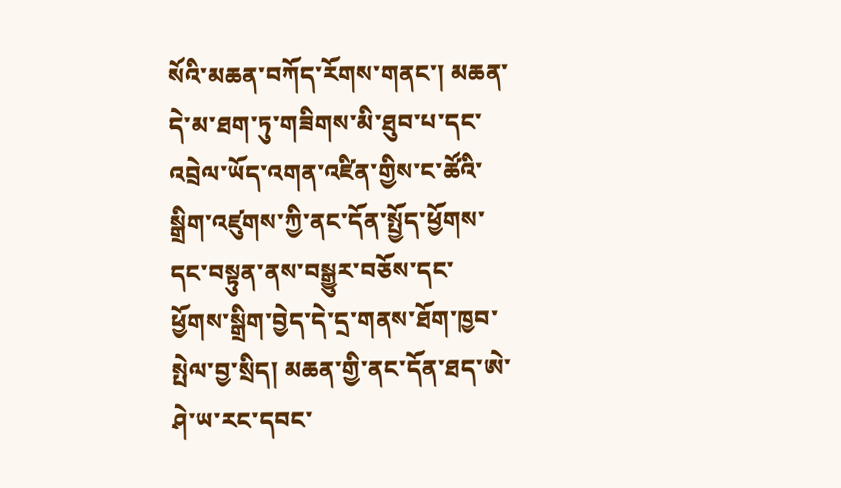སོའི་མཆན་བཀོད་རོགས་གནང་། མཆན་དེ་མ་ཐག་ཏུ་གཟིགས་མི་ཐུབ་པ་དང་འབྲེལ་ཡོད་འགན་འཛིན་གྱིས་ང་ཚོའི་སྒྲིག་འཛུགས་ཀྱི་ནང་དོན་སྤྱོད་ཕྱོགས་དང་བསྟུན་ནས་བསྒྱུར་བཅོས་དང་ཕྱོགས་སྒྲིག་བྱེད་དེ་དྲ་གནས་ཐོག་ཁྱབ་སྤེལ་བྱ་སྲིད། མཆན་གྱི་ནང་དོན་ཐད་ཨེ་ཤེ་ཡ་རང་དབང་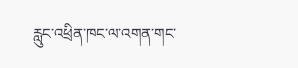རླུང་འཕྲིན་ཁང་ལ་འགན་གང་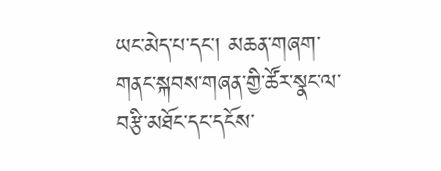ཡང་མེད་པ་དང་། མཆན་གཞག་གནང་སྐབས་གཞན་གྱི་ཚོར་སྣང་ལ་བརྩི་མཐོང་དང་དངོས་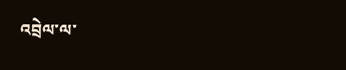འབྲེལ་ལ་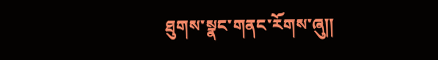ཐུགས་སྣང་གནང་རོགས་ཞུ༎